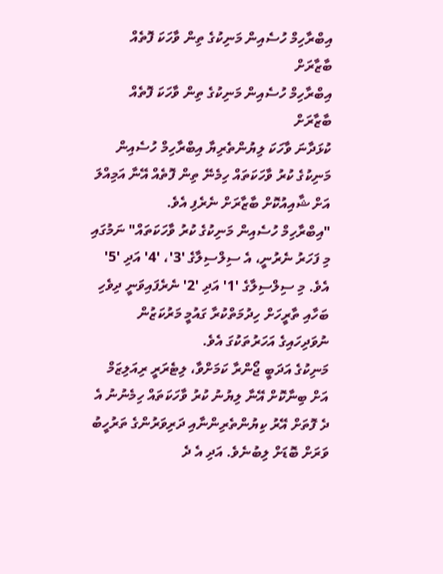އިބްރާހިމް ހުސެއިން މަނިކުގެ ތިން ވާހަކަ ފޮތެއް ބާޒާރަށް
އިބްރާހިމް ހުސެއިން މަނިކުގެ ތިން ވާހަކަ ފޮތެއް ބާޒާރަށް
ކުޅަދާނަ ވާހަކަ ލިޔުންތެރިޔާ އިބްރާހިމް ހުސެއިން މަނިކުގެ ކުރު ވާހަކަތައް ހިމެނޭ ތިން ފޮތެއް އޭނާ އަމިއްލަ އަށް ޝާއިއުކޮށް ބާޒާރަށް ނެރެފި އެވެ.
"އިބްރާހިމް ހުސެއިން މަނިކުގެ ކުރު ވާހަކަތައް" ނަމުގައި މި ފަހަރު ނެރުނީ، އެ ސިލްސިލާގެ '3'، '4' އަދި '5' އެވެ. މި ސިލްސިލާގެ '1' އަދި '2' ނެރެފައިވަނީ ދިވެހި ބަހާއި ތާރީހަށް ހިދުމަތްކުރާ ގައުމީ މަރުކަޒުން ނުވަދިހައިގެ އަހަރުތަކުގަ އެވެ.
މަނިކުގެ އަދަބީ ޖޯންރާ ކަމަށްވާ، ލިޓެރަރީ ރިއަލިޒަމް އަށް ބިނާކޮށް އޭނާ ލިޔުނު ކުރު ވާހަކަތައް ހިމެނުނު އެ ދެ ފޮތަށް އޭރު ކިޔުންތެރިންނާއި ދަރިވަރުންގެ ތަރުހީބު ވަރަށް ބޮޑަށް ލިބުނެވެ. އަދި އެ ދެ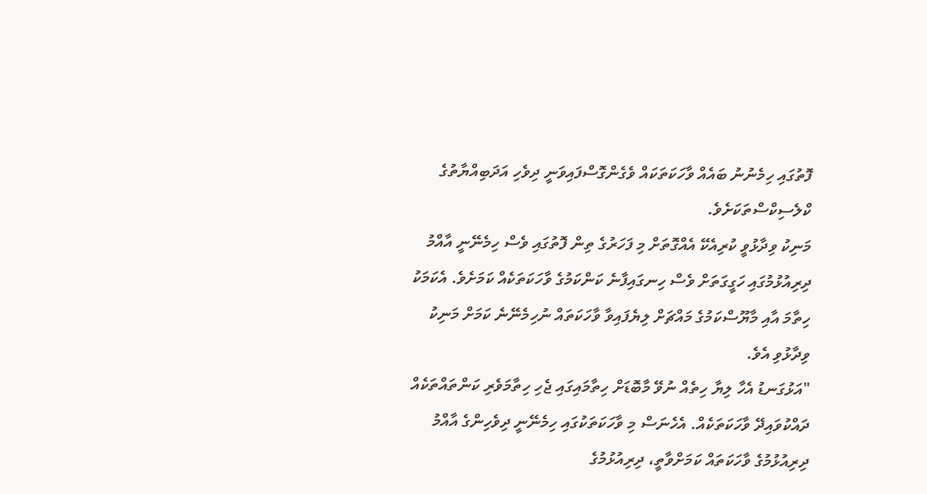ފޮތުގައި ހިމެނުނު ބައެއް ވާހަކަތަކައް ވެގެންގޮސްފައިވަނީ ދިވެހި އަދަބިއްޔާތުގެ ކްލެސިކްސްތަކަށެވެ.
މަނިކު ވިދާޅުވީ ކުރިއެކޭ އެއްގޮތަށް މި ފަހަރުގެ ތިން ފޮތުގައި ވެސް ހިމެނޭނީ އާއްމު ދިރިއުޅުމުގައި ހަގީގަތަށް ވެސް ހިނގައިފާނެ ކަންކަމުގެ ވާހަކަތަކެއް ކަމަށެވެ. އެކަމަކު ހިތާމަ އާއި މާޔޫސްކަމުގެ މައްޗަށް ލިޔެފައިވާ ވާހަކަތައް ނުހިމެނޭނެ ކަމަށް މަނިކު ވިދާޅުވި އެވެ.
"އަޅުގަނޑު އެހާ ލިޔާ ހިތެއް ނުވޭ މާބޮޑަށް ހިތާމައިގައި ޖެހި ހިތާމަވެރި ކަންތައްތަކެއް ދައްކުވައިދޭ ވާހަކަތަކެއް. އެހެނަސް މި ވާހަކަތަކުގައި ހިމެނޭނީ ދިވެހިންގެ އާއްމު ދިރިއުޅުމުގެ ވާހަކަތައް ކަމަށްވާތީ، ދިރިއުޅުމުގެ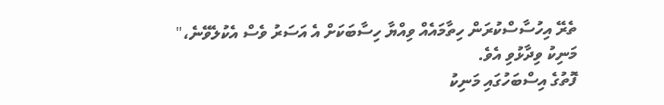ތެރޭ އިހުސާސްކުރަން ހިތާމައެއް ވިއްޔާ ހިސާބަކަށް އެ އަސަރު ވެސް އެކުލެވޭނެ،" މަނިކު ވިދާޅުވި އެވެ.
ފޮތުގެ އިސްބަހުގައި މަނިކު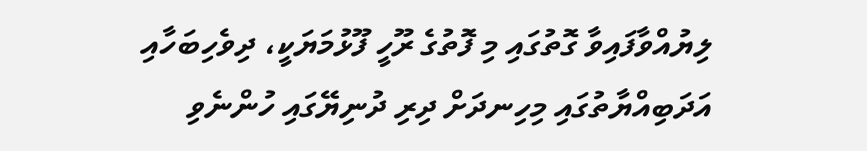ލިޔުއްވާފައިވާ ގޮތުގައި މި ފޮތުގެ ރޫހީ ފޫޅުމަޔަކީ، ދިވެހިބަހާއި އަދަބިއްޔާތުގައި މިހިނދަށް ދިރި ދުނިޔޭގައި ހުންނެވި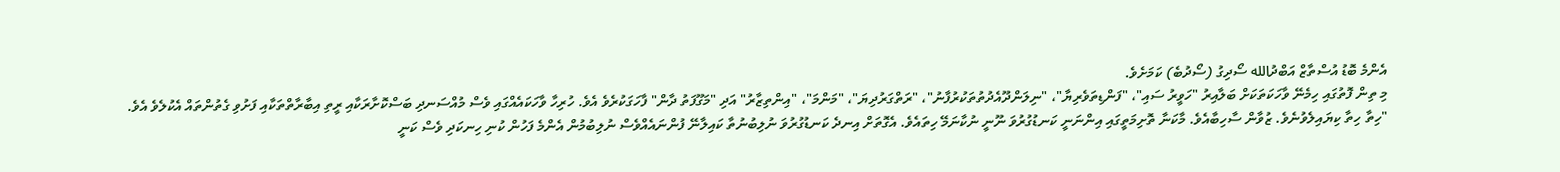އެންމެ ބޮޑު އުސްތާޒް އަބްދުالله ސޯދިގު (ސޯދުބެ) ކަމަށެވެ.
މި ތިން ފޮތުގައި ހިމެނޭ ވާހަކަތަކަށް ބަލާއިރު "ހަވީރު ސައި"، "ފަންޑިތަވެރިޔާ"، "ނިލަންދޫއެދުތުތަކުރުފާނު"، "ރަތްގަރުދިޔަ"، "މަންމަ"، "އިންތިޒާރު" އަދި "މަގޫފަތު ދާން" ފާހަގަކުރެވެ އެވެ. ހުރިހާ ވާހަކައެއްގައި ވެސް މުއްސަނދި ބަސްކޮށާރަކާއި ރީތި އިބާރާތްތަކާއި ފަށުވި ގެތުންތައް އެކުލެވެ އެވެ.
"ހިތާ ހިތާ ކިޔައިލެވުނެވެ. ޒުވާން ސާހިބާއެވެ. މާކަނާ ތޮށިމަތީގައި އިންނަނީ ކަނޑުގުރުވަ ނޫނީ ނުކާނަމޭ ހިތައެވެ. އެގޮތަށް އިނދެ ކަނޑުގުރުވަ ނުލިބުނުތާ ކައިލާނޭ ފުންނައެއްވެސް ނުލިބުމުން އެންމެ ފަހުން ކުނި ހިނކަދި ވެސް ކަނީ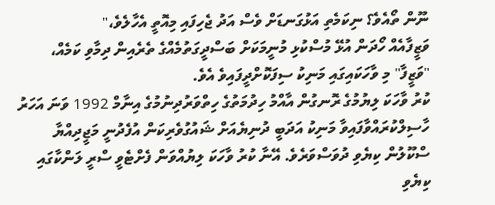ނޫން ތޯއެވެ؟ ނިކަމެތި އަޅުގަނޑަށް ވެސް އަދު ޖެހިފައި މިއޮތީ އެހާލެވެ،"
ވަޒީފާއެއް ހޯދަން އުޅޭ މުސްކުޅި މުނީމަކަށް ބަސްދީގަތުމެއްގެ ތެރެއިން ދިމާވި ކަމެއް، "ވަޒީފާ" މި ވާހަކައިގައި މަނިކު ސިފަކޮށްދީފައިވެ އެވެ.
ކުރު ވާހަކަ ލިޔުމުގެ ރޮނގުން އާއްމު ހިދުމަތުގެ ހިތްވަރުދިނުމުގެ އިނާމް 1992 ވަނަ އަހަރު ހާސިލްކުރައްވާފައިވާ މަނިކު އަދަބީ ދުނިޔެއަށް ޝައުގުވެރިކަން އުފެދުނީ މަޖީދިއްޔާ ސްކޫލުން ކިޔެވި ދުވަސްވަރެވެ. އޭނާ ކުރު ވާހަކަ ލިޔުއްވަން ފެށްޓެވީ ސްރީ ލަންކާގައި ކިޔެވި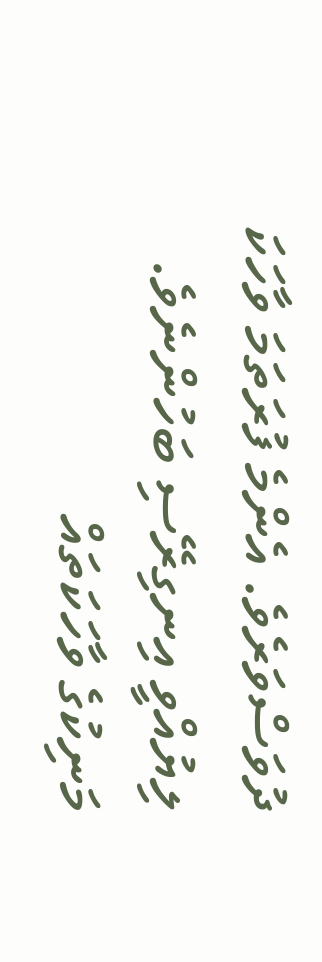ދުވަސްވަރެވެ. އެންމެ ފުރަތަމަ ވާހަކަ ލިޔުއްވީ އިނގިރޭސި ބަހުންނެވެ.
މަނިކުގެ ވާހަކަތައް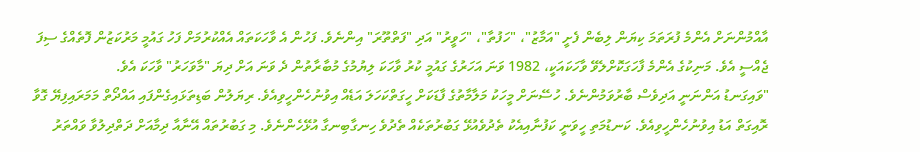އާއްމުންނަށް އެންމެ ފުރަތަމަ ކިޔަން ލިބެން ފެށީ "އަމާޒު"، "ހަފުތާ"، "ހަވީރު" އަދި "ފަތްތޫރަ" އިންނެވެ. ފަހުން އެ ވާހަކަތައް އެއްކުރުމަށް ފަހު ގައުމީ މަރުކަޒުން ފޮތެއްގެ ސިފަ ޖެއްސީ އެވެ. މަނިކުގެ އެންމެ ފާހަގަކޮށްލެވޭ ވާހަކައަކީ، 1982 ވަނަ އަހަރުގެ ގައުމީ ކުރު ވާހަކަ ލިޔުމުގެ މުބާރާތުން ދެ ވަނަ އަށް ދިޔަ "މާވަހަރު" ވާހަކަ އެވެ.
"ވައިގަނޑު އަންނަނީ އަދިވެސް ބާރުވަމުންނެވެ. ހުސޭނަށް މީހަކު މަލާމާތުގެ ފާޑަކަށް ހީގަތްކަހަލަ އަޑެއް އިވުނުހެންހީވިއެވެ. ރިޔަލުން ބަޑިތަޅައިގެންފައި އައްދޯތް މަމަރައިފިޔޭ ގޮވާ ރޮއިގަތް އަޑު އިވުނުހެންހީވިއެވެ. ކަނޑުމަތި ހީވަނީ ކަފުނާއިއެކު ތެދުވެއުޅޭ ގަބުރުތަކެއް ތެދުވެ ހިނގާބިނގާ އުޅޭހެންނެވެ. މި ގަބުރުތައް އޭނާއާ ދިމާއަށް ދަތްދިލުވާ ވައްތަރު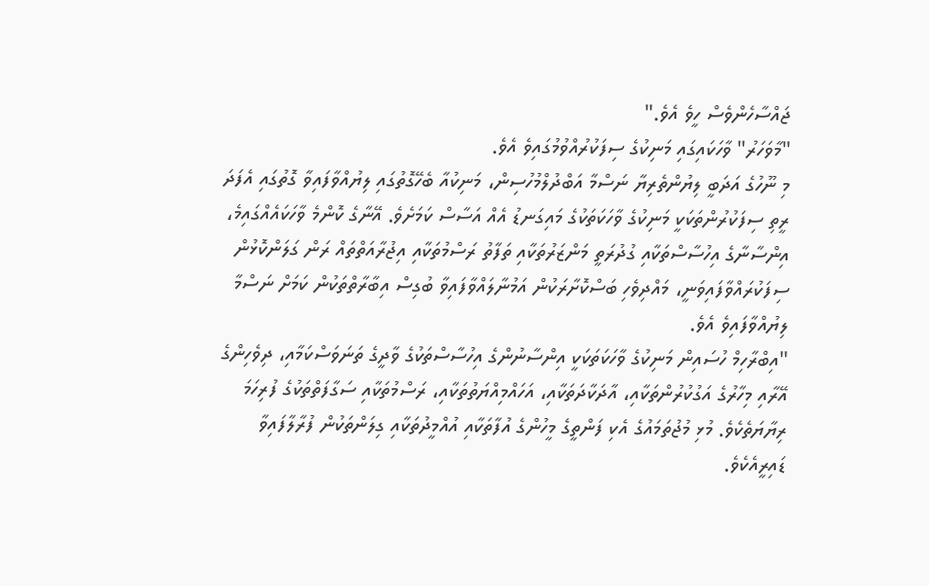ޖައްސާހެންވެސް ހީވެ އެވެ."
"މާވަހަރު" ވާހަކައިގައި މަނިކުގެ ސިފަކުރުއްވުމުގައިވެ އެވެ.
މި ނޫހުގެ އަދަބީ ލިޔުންތެރިޔާ ނަސްމާ އަބްދުލްމުހުސިން، މަނިކުއާ ބެހޭގޮތުގައި ލިޔުއްވާފައިވާ ގޮތުގައި އެފަދަ ރީތި ސިފަކުރުންތަކަކީ މަނިކުގެ ވާހަކަތަކުގެ މައިގަނޑު އެއް އަސާސް ކަމަށެވެ. އޭނާގެ ކޮންމެ ވާހަކައެއްގައިމެ، އިންސާނާގެ އިހުސާސްތަކާއި ގުދުރަތީ މަންޒަރުތަކާއި ތަފާތު ރަސްމުތަކާއި އިޖުރާއަތްތައް ރަން ގަލަންކޮޅުން ސިފަކުރައްވާފައިވަނީ، މައްދިވެހި ބަސްކޮށާރަކުން އަމުނާލައްވާފައިވާ ބުގިސް އިބާރާތްތަކުން ކަމަށް ނަސްމާ ލިޔުއްވާފައިވެ އެވެ.
"އިބްރާހިމް ހުސައިން މަނިކުގެ ވާހަކަތަކަކީ އިންސާނުންގެ އިހުސާސްތަކުގެ ވާދީގެ ތަނަވަސްކަމާއި، ދިވެހިންގެ އޭރާއި މިހާރުގެ އަގުކުރުންތަކާއި، އާދަކާދަތަކާއި، އަހައްމިއްޔަތުތަކާއި، ރަސްމުތަކާއި ސަގާފަތްތަކުގެ ފުރިހަމަ ރިޔާޔަތެކެވެ. މުޅި މުޖުތަމައުގެ އެކި ފަންތީގެ މީހުންގެ އުފާތަކާއި އުއްމީދުތަކާއި ގިލަންތަކުން ފުރާލާފައިވާ ޑައިރީއެކެވެ.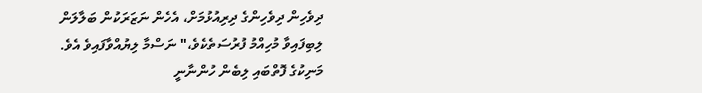ދިވެހިން ދިވެހިންގެ ދިރިއުޅުމަށް، އެހެން ނަޒަރަކުން ބަލާލަން ލިބިފައިވާ މުހިއްމު ފުރުސަތެކެވެ،" ނަސްމާ ލިޔުއްވާފައިވެ އެވެ.
މަނިކުގެ ފޮތްބައި ލިބެން ހުންނާނީ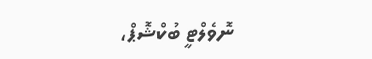ނޮވެލްޓީ ބުކްޝޮޕް،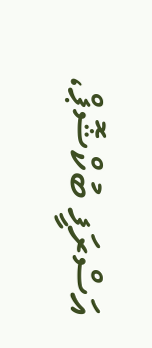އަސްރަފީ ބުކްޝޮޕް،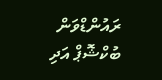ރައުންޑްވަން ބުކްޝޮޕް އަދި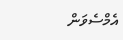އެމްސެވަން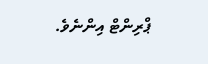ޕްރިންޓް އިންނެވެ.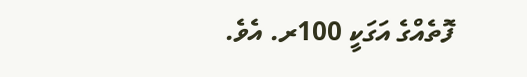ފޮތެއްގެ އަގަކީ 100ރ. އެވެ.